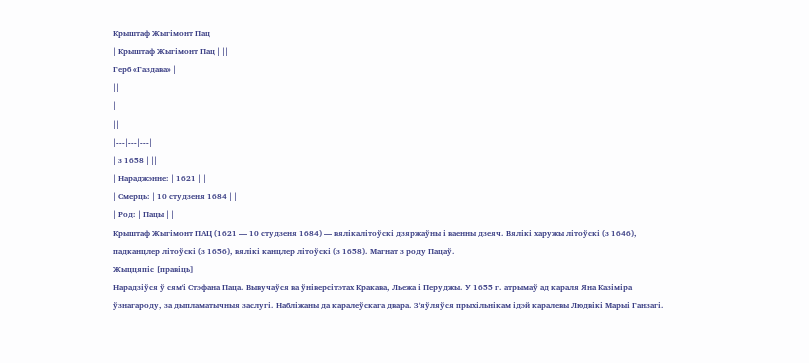Крыштаф Жыгімонт Пац
| Крыштаф Жыгімонт Пац | ||
Герб «Газдава» |
||
|
||
|---|---|---|
| з 1658 | ||
| Нараджэнне: | 1621 | |
| Смерць: | 10 студзеня 1684 | |
| Род: | Пацы | |
Крыштаф Жыгімонт ПАЦ (1621 — 10 студзеня 1684) — вялікалітоўскі дзяржаўны і ваенны дзеяч. Вялікі харужы літоўскі (з 1646), падканцлер літоўскі (з 1656), вялікі канцлер літоўскі (з 1658). Магнат з роду Пацаў.
Жыццяпіс [правіць]
Нарадзіўся ў сям'і Стэфана Паца. Вывучаўся ва ўніверсітэтах Кракава, Льежа і Перуджы. У 1655 г. атрымаў ад караля Яна Казіміра ўзнагароду, за дыпламатычныя заслугі. Набліжаны да каралеўскага двара. З'яўляўся прыхільнікам ідэй каралевы Людвікі Марыі Ганзагі.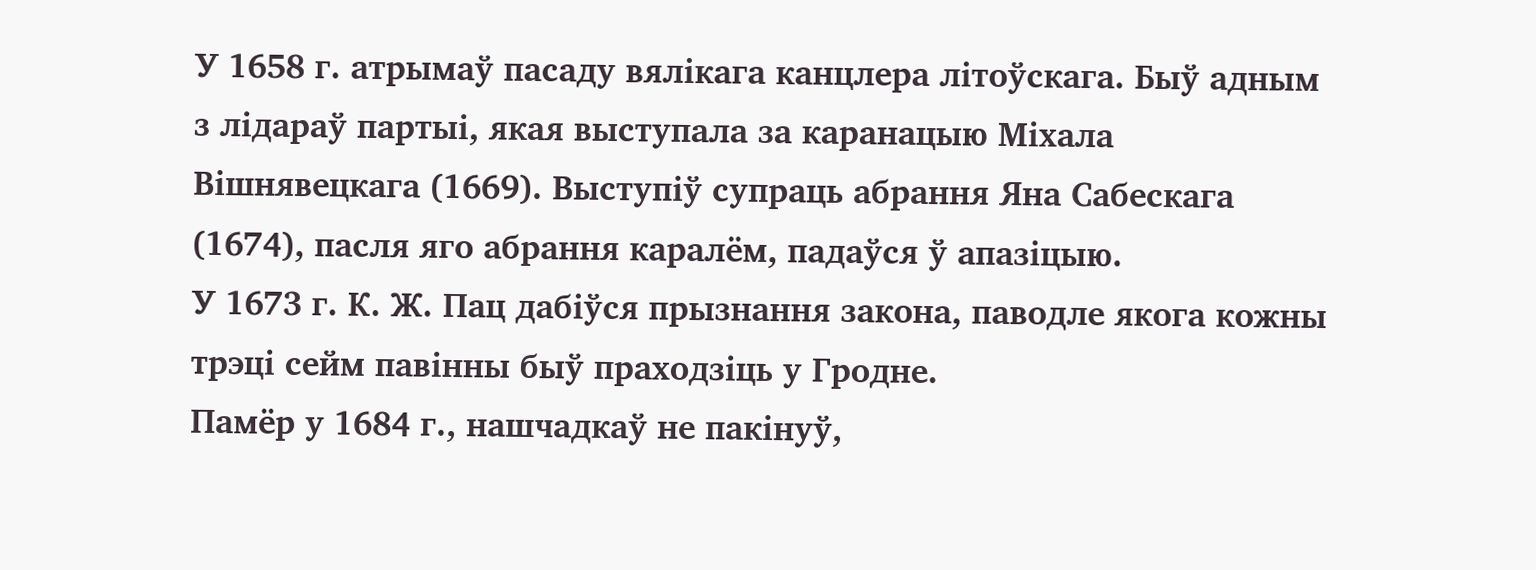У 1658 г. атрымаў пасаду вялікага канцлера літоўскага. Быў адным з лідараў партыі, якая выступала за каранацыю Міхала Вішнявецкага (1669). Выступіў супраць абрання Яна Сабескага (1674), пасля яго абрання каралём, падаўся ў апазіцыю.
У 1673 г. К. Ж. Пац дабіўся прызнання закона, паводле якога кожны трэці сейм павінны быў праходзіць у Гродне.
Памёр у 1684 г., нашчадкаў не пакінуў,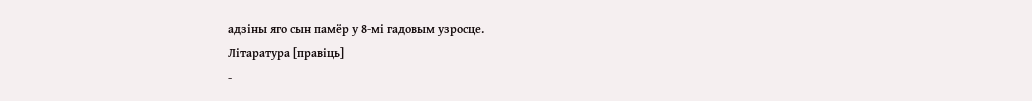адзіны яго сын памёр у 8-мі гадовым узросце.
Літаратура [правіць]
-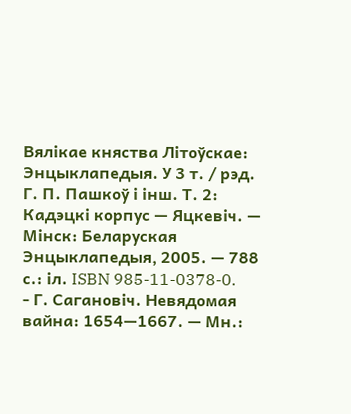Вялікае княства Літоўскае: Энцыклапедыя. У 3 т. / рэд. Г. П. Пашкоў і інш. Т. 2: Кадэцкі корпус — Яцкевіч. — Мінск: Беларуская Энцыклапедыя, 2005. — 788 с.: іл. ISBN 985-11-0378-0.
- Г. Сагановіч. Невядомая вайна: 1654—1667. — Мн.: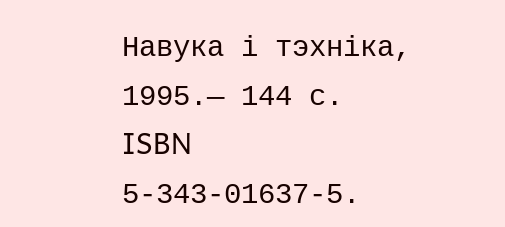Навука і тэхніка, 1995.— 144 с. ISBN 5-343-01637-5.